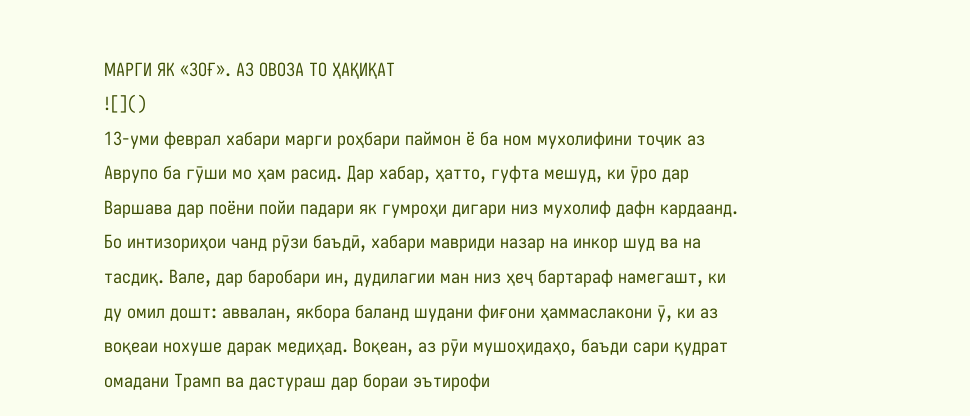МАРГИ ЯК «ЗОҒ». АЗ ОВОЗА ТО ҲАҚИҚАТ
![]()
13-уми феврал хабари марги роҳбари паймон ё ба ном мухолифини тоҷик аз Аврупо ба гӯши мо ҳам расид. Дар хабар, ҳатто, гуфта мешуд, ки ӯро дар Варшава дар поёни пойи падари як гумроҳи дигари низ мухолиф дафн кардаанд.
Бо интизориҳои чанд рӯзи баъдӣ, хабари мавриди назар на инкор шуд ва на тасдиқ. Вале, дар баробари ин, дудилагии ман низ ҳеҷ бартараф намегашт, ки ду омил дошт: аввалан, якбора баланд шудани фиғони ҳаммаслакони ӯ, ки аз воқеаи нохуше дарак медиҳад. Воқеан, аз рӯи мушоҳидаҳо, баъди сари қудрат омадани Трамп ва дастураш дар бораи эътирофи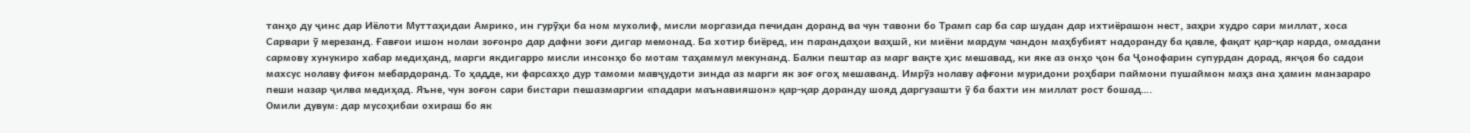танҳо ду ҷинс дар Иёлоти Муттаҳидаи Амрико, ин гурӯҳи ба ном мухолиф, мисли моргазида печидан доранд ва чун тавони бо Трамп сар ба сар шудан дар ихтиёрашон нест, заҳри худро сари миллат, хоса Сарвари ӯ мерезанд. Ғавғои ишон нолаи зоғонро дар дафни зоғи дигар мемонад. Ба хотир биёред, ин парандаҳои ваҳшӣ, ки миёни мардум чандон маҳбубият надоранду ба қавле, фақат қар-қар карда, омадани сармову хунукиро хабар медиҳанд, марги якдигарро мисли инсонҳо бо мотам таҳаммул мекунанд. Балки пештар аз марг вақте ҳис мешавад, ки яке аз онҳо ҷон ба Ҷонофарин супурдан дорад, якҷоя бо садои махсус нолаву фиғон мебардоранд. То ҳадде, ки фарсахҳо дур тамоми мавҷудоти зинда аз марги як зоғ огоҳ мешаванд. Имрӯз нолаву афғони муридони роҳбари паймони пушаймон маҳз ана ҳамин манзараро пеши назар ҷилва медиҳад. Яъне, чун зоғон сари бистари пешазмаргии «падари маънавияшон» қар-қар доранду шояд даргузашти ӯ ба бахти ин миллат рост бошад….
Омили дувум: дар мусоҳибаи охираш бо як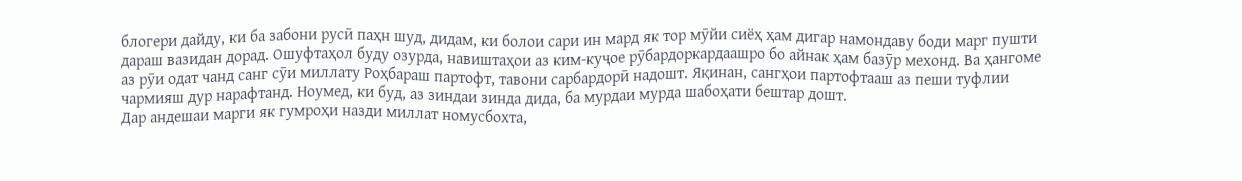блогери дайду, ки ба забони русӣ паҳн шуд, дидам, ки болои сари ин мард як тор мӯйи сиёҳ ҳам дигар намондаву боди марг пушти дараш вазидан дорад. Ошуфтаҳол буду озурда, навиштаҳои аз ким-куҷое рӯбардоркардаашро бо айнак ҳам базӯр мехонд. Ва ҳангоме аз рӯи одат чанд санг сӯи миллату Роҳбараш партофт, тавони сарбардорӣ надошт. Яқинан, сангҳои партофтааш аз пеши туфлии чармияш дур нарафтанд. Ноумед, ки буд, аз зиндаи зинда дида, ба мурдаи мурда шабоҳати бештар дошт.
Дар андешаи марги як гумроҳи назди миллат номусбохта,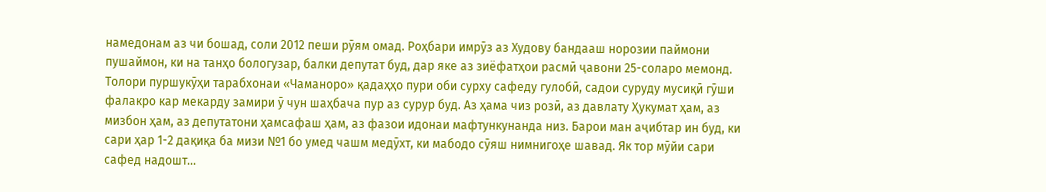намедонам аз чи бошад, соли 2012 пеши рӯям омад. Роҳбари имрӯз аз Худову бандааш норозии паймони пушаймон, ки на танҳо бологузар, балки депутат буд, дар яке аз зиёфатҳои расмӣ ҷавони 25-соларо мемонд. Толори пуршукӯҳи тарабхонаи «Чаманоро» қадаҳҳо пури оби сурху сафеду гулобӣ, садои суруду мусиқӣ гӯши фалакро кар мекарду замири ӯ чун шаҳбача пур аз сурур буд. Аз ҳама чиз розӣ, аз давлату Ҳукумат ҳам, аз мизбон ҳам, аз депутатони ҳамсафаш ҳам, аз фазои идонаи мафтункунанда низ. Барои ман аҷибтар ин буд, ки сари ҳар 1-2 дақиқа ба мизи №1 бо умед чашм медӯхт, ки мабодо сӯяш нимнигоҳе шавад. Як тор мӯйи сари сафед надошт...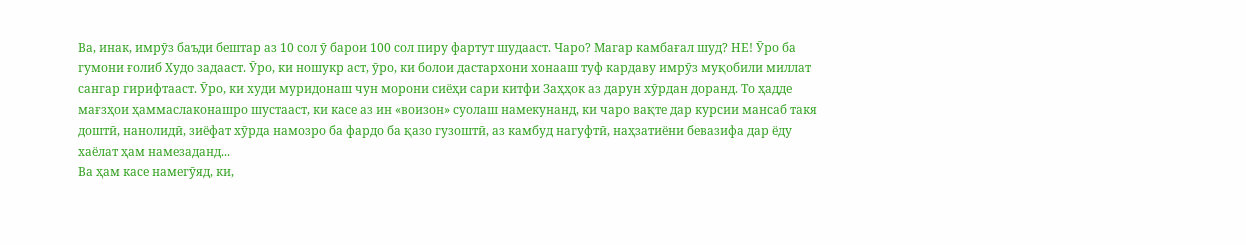Ва, инак, имрӯз баъди бештар аз 10 сол ӯ барои 100 сол пиру фартут шудааст. Чаро? Магар камбағал шуд? НЕ! Ӯро ба гумони ғолиб Худо задааст. Ӯро, ки ношукр аст, ӯро, ки болои дастархони хонааш туф кардаву имрӯз муқобили миллат сангар гирифтааст. Ӯро, ки худи муридонаш чун морони сиёҳи сари китфи Заҳҳок аз дарун хӯрдан доранд. То ҳадде мағзҳои ҳаммаслаконашро шустааст, ки касе аз ин «воизон» суолаш намекунанд, ки чаро вақте дар курсии мансаб такя доштӣ, нанолидӣ, зиёфат хӯрда намозро ба фардо ба қазо гузоштӣ, аз камбуд нагуфтӣ, наҳзатиёни бевазифа дар ёду хаёлат ҳам намезаданд...
Ва ҳам касе намегӯяд, ки,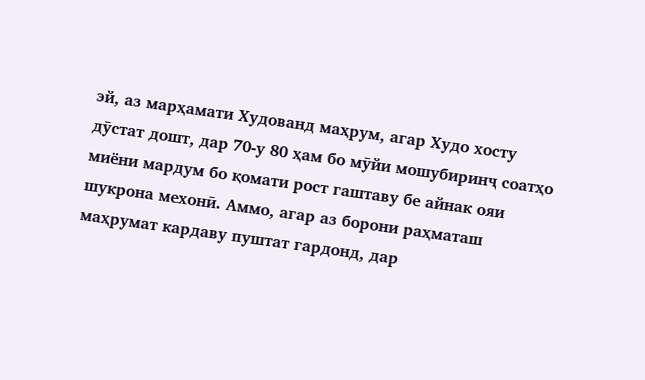эй, аз марҳамати Худованд маҳрум, агар Худо хосту дӯстат дошт, дар 70-у 80 ҳам бо мӯйи мошубиринҷ соатҳо миёни мардум бо қомати рост гаштаву бе айнак ояи шукрона мехонӣ. Аммо, агар аз борони раҳматаш маҳрумат кардаву пуштат гардонд, дар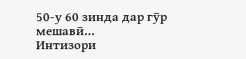50-у 60 зинда дар гӯр мешавӣ…
Интизори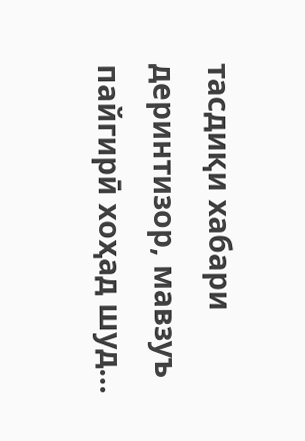тасдиқи хабари деринтизор, мавзуъ пайгирӣ хоҳад шуд…